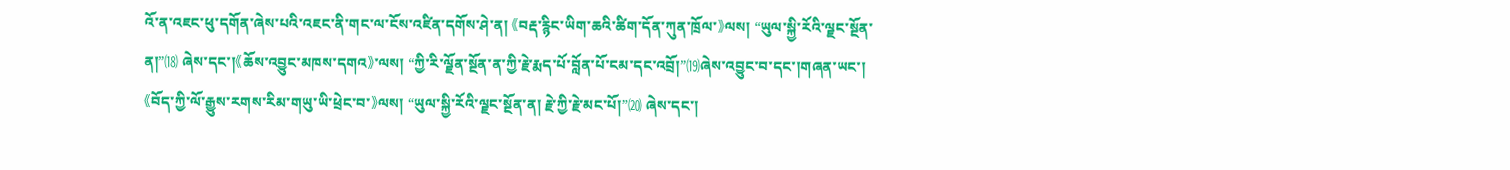འོ་ན་འཇང་ཕུ་དགོན་ཞེས་པའི་འཇང་ནི་གང་ལ་ངོས་འཛིན་དགོས་ཤེ་ན། 《བརྡ་རྙིང་ཡིག་ཆའི་ཚིག་དོན་ཀུན་ཁྲོལ་》ལས། “ཡུལ་སྐྱི་རོའི་ལྗང་སྔོན་ན།”⒅ ཞེས་དང་།《ཆོས་འབྱུང་མཁས་དགའ》་ལས། “ཀྱི་རི་ལྗོན་སྔོན་ན་ཀྱི་རྗེ་རྨད་པོ་བློན་པོ་ངམ་དང་འབྲོ།”⒆ཞེས་འབྱུང་བ་དང་།གཞན་ཡང་། 《བོད་ཀྱི་ལོ་རྒྱུས་རགས་རིམ་གཡུ་ཡི་ཕྲེང་བ་》ལས། “ཡུལ་སྐྱི་རོའི་ལྗང་སྔོན་ན། རྗེ་ཀྱི་རྗེ་མང་པོ།”⒇ ཞེས་དང་།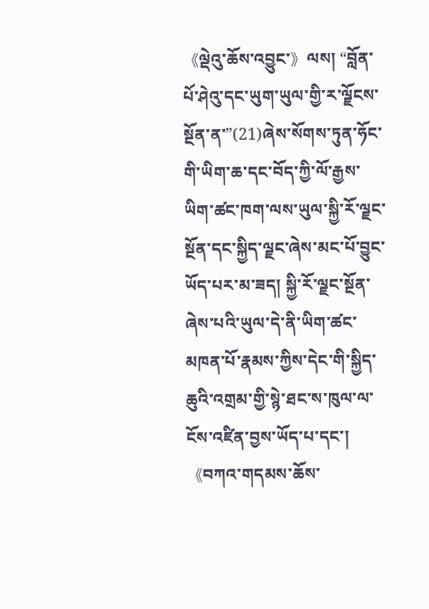《ལྡེའུ་ཆོས་འབྱུང་》ལས། “བློན་པོ་ཤེའུ་དང་ཡུག་ཡུལ་གྱི་ར་ལྗོངས་སྔོན་ན་”(21)ཞེས་སོགས་ཏུན་ཧོང་གི་ཡིག་ཆ་དང་བོད་ཀྱི་ལོ་རྒྱས་ཡིག་ཚང་ཁག་ལས་ཡུལ་སྐྱི་རོ་ལྗང་སྔོན་དང་སྐྱིད་ལྗང་ཞེས་མང་པོ་བྱུང་ཡོད་པར་མ་ཟད། སྐྱི་རོ་ལྗང་སྔོན་ཞེས་པའི་ཡུལ་དེ་ནི་ཡིག་ཚང་མཁན་པོ་རྣམས་ཀྱིས་དེང་གི་སྐྱིད་ཆུའི་འགྲམ་གྱི་སྙེ་ཐང་ས་ཁུལ་ལ་ངོས་འཛིན་བྱས་ཡོད་པ་དང་། 《བཀའ་གདམས་ཆོས་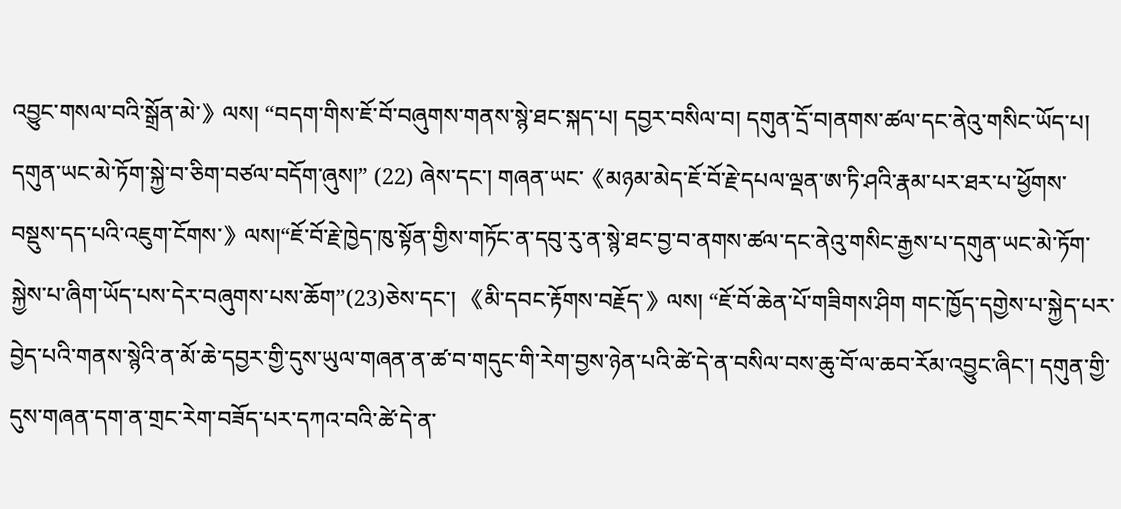འབྱུང་གསལ་བའི་སྒྲོན་མེ་》ལས། “བདག་གིས་ཇོ་བོ་བཞུགས་གནས་སྙེ་ཐང་སྐད་པ། དབྱར་བསིལ་བ། དགུན་དྲོ་བ།ནགས་ཚལ་དང་ནེའུ་གསིང་ཡོད་པ། དགུན་ཡང་མེ་ཏོག་སྐྱེ་བ་ཅིག་བཙལ་བདོག་ཞུས།” (22) ཞེས་དང་། གཞན་ཡང་《མཉམ་མེད་ཇོ་བོ་རྗེ་དཔལ་ལྡན་ཨ་ཏི་ཤའི་རྣམ་པར་ཐར་པ་ཕྱོགས་བསྡུས་དད་པའི་འཇུག་ངོགས་》ལས།“ཇོ་བོ་རྗེ་ཁྱེད་ཁུ་སྟོན་གྱིས་གཏོང་ན་དབུ་རུ་ན་སྙེ་ཐང་བྱ་བ་ནགས་ཚལ་དང་ནེའུ་གསིང་རྒྱས་པ་དགུན་ཡང་མེ་ཏོག་སྐྱེས་པ་ཞིག་ཡོད་པས་དེར་བཞུགས་པས་ཆོག”(23)ཅེས་དང་། 《མི་དབང་རྟོགས་བརྗོད་》ལས། “ཇོ་བོ་ཆེན་པོ་གཟིགས་ཤིག གང་ཁྱོད་དགྱེས་པ་སྐྱེད་པར་བྱེད་པའི་གནས་སྙེའི་ན་མོ་ཆེ་དབྱར་གྱི་དུས་ཡུལ་གཞན་ན་ཚ་བ་གདུང་གི་རེག་བྱས་ཉེན་པའི་ཚེ་དེ་ན་བསིལ་བས་ཆུ་བོ་ལ་ཆབ་རོམ་འབྱུང་ཞིང་། དགུན་གྱི་དུས་གཞན་དག་ན་གྲང་རེག་བཟོད་པར་དཀའ་བའི་ཚེ་དེ་ན་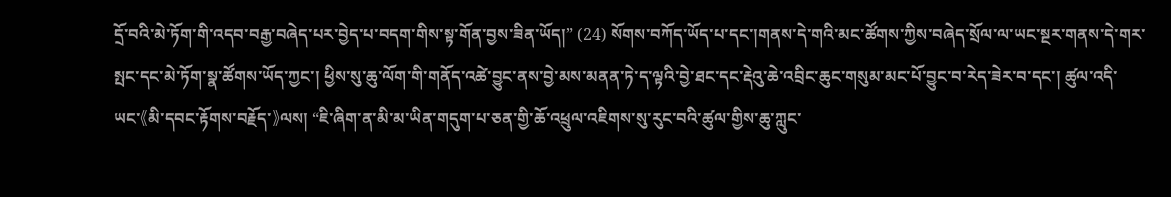དྲོ་བའི་མེ་ཏོག་གི་འདབ་བརྒྱ་བཞེད་པར་བྱེད་པ་བདག་གིས་སྟ་གོན་བྱས་ཟིན་ཡོད།” (24) སོགས་བཀོད་ཡོད་པ་དང་།གནས་དེ་གའི་མང་ཚོགས་ཀྱིས་བཞེད་སྲོལ་ལ་ཡང་སྔར་གནས་དེ་གར་སྤང་དང་མེ་ཏོག་སྣ་ཚོགས་ཡོད་ཀྱང་། ཕྱིས་སུ་ཆུ་ལོག་གི་གནོད་འཚེ་བྱུང་ནས་བྱེ་མས་མནན་ཏེ་ད་ལྟའི་བྱེ་ཐང་དང་རྡེའུ་ཆེ་འབྲིང་ཆུང་གསུམ་མང་པོ་བྱུང་བ་རེད་ཟེར་བ་དང་། ཚུལ་འདི་ཡང་《མི་དབང་རྟོགས་བརྗོད་》ལས། “ཇི་ཞིག་ན་མི་མ་ཡིན་གདུག་པ་ཅན་གྱི་ཆོ་འཕྲུལ་འཇིགས་སུ་རུང་བའི་ཚུལ་གྱིས་ཆུ་ཀླུང་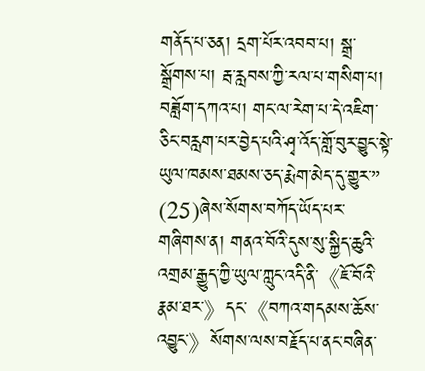གནོད་པ་ཅན། དྲག་པོར་འབབ་པ། སྒྲ་སྒྲོགས་པ། རྦ་རླབས་ཀྱི་རལ་པ་གསིག་པ། བཟློག་དཀའ་པ། གང་ལ་རེག་པ་དེ་འཇིག་ཅིང་བརླག་པར་བྱེད་པའི་ཤྭ་འོད་གློ་བུར་བྱུང་སྟེ་ཡུལ་ཁམས་ཐམས་ཅད་རྨེག་མེད་དུ་གྱུར་” (25)ཞེས་སོགས་བཀོད་ཡོད་པར་གཞིགས་ན། གནའ་བོའི་དུས་སུ་སྐྱིད་ཆུའི་འགྲམ་རྒྱུད་ཀྱི་ཡུལ་ཀླུང་འདི་ནི་《ཇོ་བོའི་རྣམ་ཐར་》དང་《བཀའ་གདམས་ཆོས་འབྱུང་》སོགས་ལས་བརྗོད་པ་ནང་བཞིན་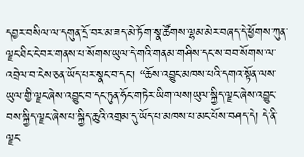དབྱར་བསིལ་ལ་དགུན་དྲོ་བར་མ་ཟད་མེ་ཏོག་སྣ་ཚོགས་ལྷམ་མེར་བཞད་དེ་ཕྱོགས་ཀུན་ལྗང་ཐིང་ངེ་བར་གནས་པ་སོགས་ཡུལ་དེ་གའི་གནམ་གཤིས་དང་ས་བབ་སོགས་ལ་འབྲེལ་བ་ངེས་ཅན་ཡོད་པར་སྣང་བ་དང་། “ཆོས་འབྱུང་མཁས་པའི་དགའ་སྟོན་ལས་ཡུལ་གྱི་ལྗང་ཞེས་འབྱུང་བ་དང་ཏུན་ཧོང་གཏེར་ཡིག་ལས།ཡུལ་སྐྱིད་ལྗང་ཞེས་འབྱུང་བས་སྐྱིད་ལྗང་ཞེས་པ་སྐྱིད་ཆུའི་འགྲམ་དུ་ཡོད་པ་མཁས་པ་མང་པོས་བཤད་དེ། དེ་ནི་ལྗང་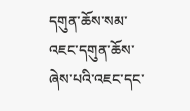དགུན་ཆོས་སམ་འཇང་དགུན་ཆོས་ཞེས་པའི་འཇང་དང་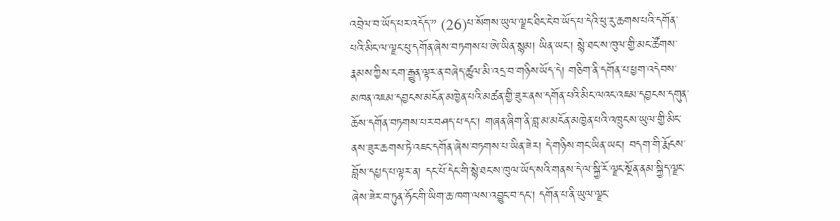འབྲེལ་བ་ཡོད་པར་འདོད་” (26)པ་སོགས་ཡུལ་ལྗང་ཐིང་ངེ་བ་ཡོད་པ་དེའི་ཕུ་རུ་ཆགས་པའི་དགོན་པའི་མིང་ལ་ལྗང་ཕུ་དགོན་ཞེས་བཏགས་པ་ཨེ་ཡིན་སྙམ། ཡིན་ཡང་། སྙེ་ཐང་ས་ཁུལ་གྱི་མང་ཚོགས་རྣམས་ཀྱིས་ངག་རྒྱུན་ལྟར་ན་བཞེད་ཚུལ་མི་འདྲ་བ་གཉིས་ཡོད་དེ། གཅིག་ནི་དགོན་པ་ཕྱག་འདེབས་མཁན་འཇམ་དབྱངས་མངོན་མཁྱེན་པའི་མཚན་གྱི་ཟུར་ནས་དགོན་པའི་མིང་ལའང་འཇམ་དབྱངས་དགུན་ཆོས་དགོན་བཏགས་པར་བཤད་པ་དང་། གཞན་ཞིག་ནི་བླ་མ་མངོན་མཁྱེན་པའི་འཁྲུངས་ཡུལ་གྱི་མིང་ནས་ཟུར་ཆགས་ཏེ་འཇང་དགོན་ཞེས་བཏགས་པ་ཡིན་ཟེར། དེ་གཉིས་གང་ཡིན་ཡང་། བདག་གི་རྨོངས་བློས་དཔྱད་པ་ལྟར་ན། དང་པོ་དེང་གི་སྙེ་ཐང་ས་ཁུལ་ཡོད་སའི་གནས་དེ་ལ་སྐྱི་རོ་ལྗང་སྔོན་ནམ་སྐྱིད་ལྗང་ཞེས་ཟེར་བ་ཏུན་ཧོང་གི་ཡིག་ཆ་ཁག་ལས་འབྱུང་བ་དང་། དགོན་པ་ནི་ཡུལ་ལྗང་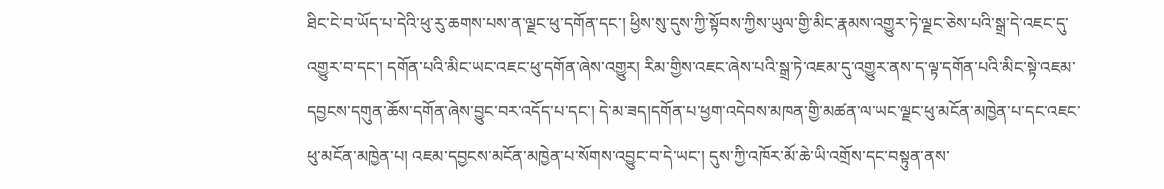ཐིང་ངེ་བ་ཡོད་པ་དེའི་ཕུ་རུ་ཆགས་པས་ན་ལྗང་ཕུ་དགོན་དང་། ཕྱིས་སུ་དུས་ཀྱི་སྟོབས་ཀྱིས་ཡུལ་གྱི་མིང་རྣམས་འགྱུར་ཏེ་ལྗང་ཅེས་པའི་སྒྲ་དེ་འཇང་དུ་འགྱུར་བ་དང་། དགོན་པའི་མིང་ཡང་འཇང་ཕུ་དགོན་ཞེས་འགྱུར། རིམ་གྱིས་འཇང་ཞེས་པའི་སྒྲ་ཏེ་འཇམ་དུ་འགྱུར་ནས་ད་ལྟ་དགོན་པའི་མིང་སྟེ་འཇམ་དབྱངས་དགུན་ཆོས་དགོན་ཞེས་བྱུང་བར་འདོད་པ་དང་། དེ་མ་ཟད།དགོན་པ་ཕྱག་འདེབས་མཁན་གྱི་མཚན་ལ་ཡང་ལྗང་ཕུ་མངོན་མཁྱེན་པ་དང་འཇང་ཕུ་མངོན་མཁྱེན་པ། འཇམ་དབྱངས་མངོན་མཁྱེན་པ་སོགས་འབྱུང་བ་དེ་ཡང་། དུས་ཀྱི་འཁོར་མོ་ཆེ་ཡི་འགྲོས་དང་བསྟུན་ནས་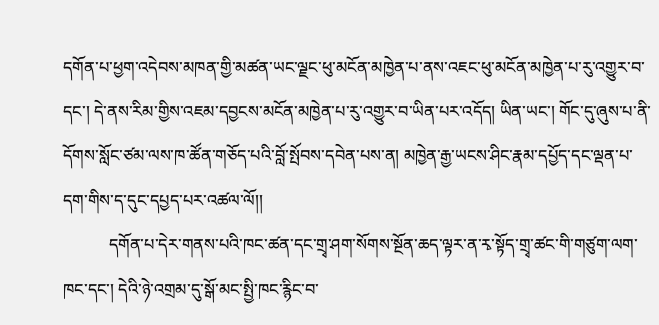དགོན་པ་ཕྱག་འདེབས་མཁན་གྱི་མཚན་ཡང་ལྗང་ཕུ་མངོན་མཁྱེན་པ་ནས་འཇང་ཕུ་མངོན་མཁྱེན་པ་རུ་འགྱུར་བ་དང་། དེ་ནས་རིམ་གྱིས་འཇམ་དབྱངས་མངོན་མཁྱེན་པ་རུ་འགྱུར་བ་ཡིན་པར་འདོད། ཡིན་ཡང་། གོང་དུ་ཞུས་པ་ནི་དོགས་སློང་ཙམ་ལས་ཁ་ཚོན་གཅོད་པའི་བློ་སྤོབས་དབེན་པས་ན། མཁྱེན་རྒྱ་ཡངས་ཤིང་རྣམ་དཔྱོད་དང་ལྡན་པ་དག་གིས་ད་དུང་དཔྱད་པར་འཚལ་ལོ།།
           དགོན་པ་དེར་གནས་པའི་ཁང་ཚན་དང་གྲྭ་ཤག་སོགས་སྔོན་ཆད་ལྟར་ན་རྭ་སྟོད་གྲྭ་ཚང་གི་གཙུག་ལག་ཁང་དང་། དེའི་ཉེ་འགྲམ་དུ་སྒོ་མང་སྤྱི་ཁང་རྙིང་བ་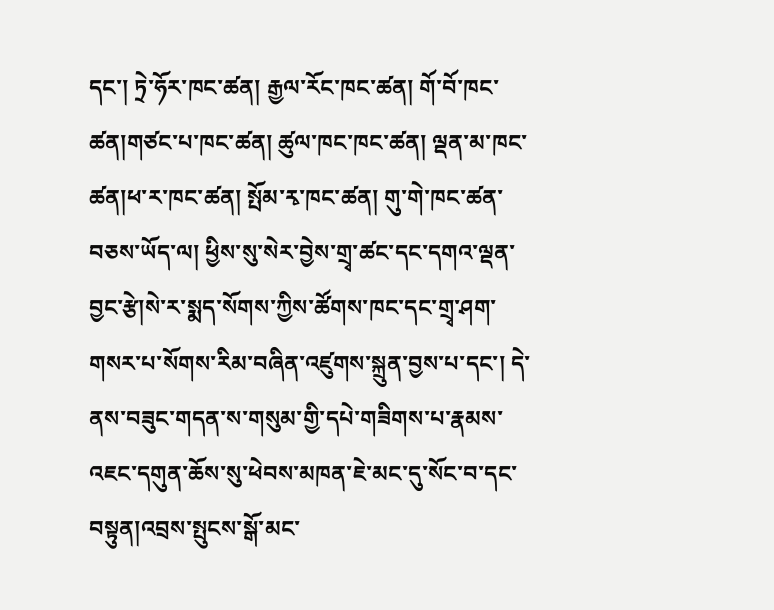དང་། ཏྲེ་ཧོར་ཁང་ཚན། རྒྱལ་རོང་ཁང་ཚན། གོ་བོ་ཁང་ཚན།གཙང་པ་ཁང་ཚན། ཚུལ་ཁང་ཁང་ཚན། ལྡན་མ་ཁང་ཚན།ཕ་ར་ཁང་ཚན། སྤོམ་རྭ་ཁང་ཚན། གུ་གེ་ཁང་ཚན་བཅས་ཡོད་ལ། ཕྱིས་སུ་སེར་བྱེས་གྲྭ་ཚང་དང་དགའ་ལྡན་བྱང་རྩེ།སེ་ར་སྨད་སོགས་ཀྱིས་ཚོགས་ཁང་དང་གྲྭ་ཤག་གསར་པ་སོགས་རིམ་བཞིན་འཛུགས་སྐྲུན་བྱས་པ་དང་། དེ་ནས་བཟུང་གདན་ས་གསུམ་གྱི་དཔེ་གཟིགས་པ་རྣམས་འཇང་དགུན་ཆོས་སུ་ཕེབས་མཁན་ཇེ་མང་དུ་སོང་བ་དང་བསྟུན།འབྲས་སྤུངས་སྒོ་མང་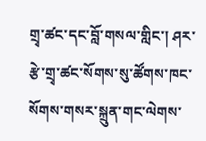གྲྭ་ཚང་དང་བློ་གསལ་གླིང་། ཤར་རྩེ་གྲྭ་ཚང་སོགས་སུ་ཚོགས་ཁང་སོགས་གསར་སྐྲུན་གང་ལེགས་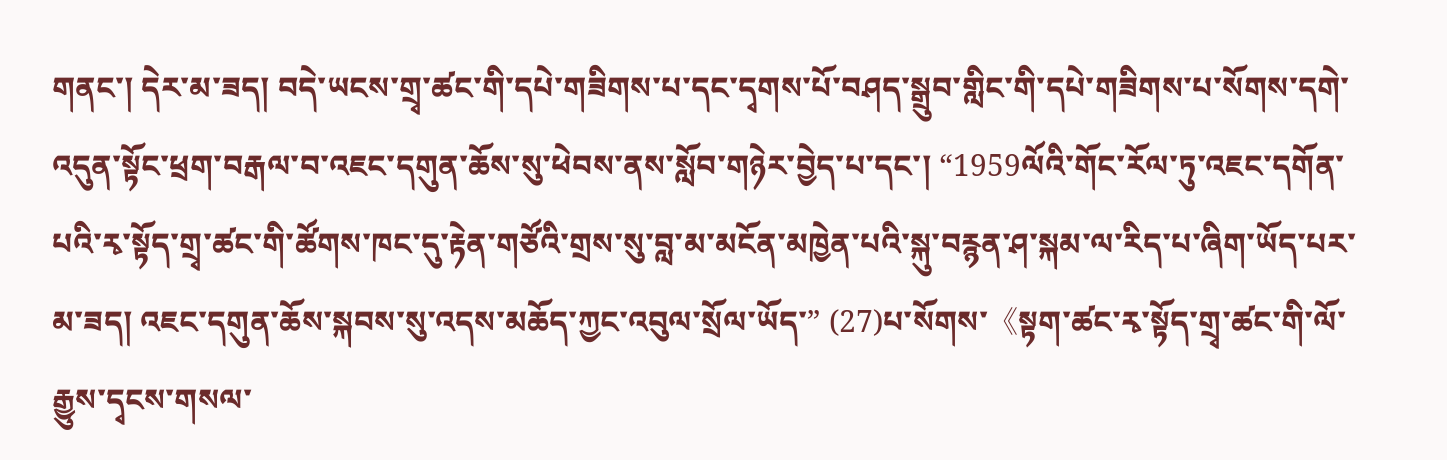གནང་། དེར་མ་ཟད། བདེ་ཡངས་གྲྭ་ཚང་གི་དཔེ་གཟིགས་པ་དང་དྭགས་པོ་བཤད་སྒྲུབ་གླིང་གི་དཔེ་གཟིགས་པ་སོགས་དགེ་འདུན་སྟོང་ཕྲག་བརྒལ་བ་འཇང་དགུན་ཆོས་སུ་ཕེབས་ནས་སློབ་གཉེར་བྱེད་པ་དང་། “1959ལོའི་གོང་རོལ་ཏུ་འཇང་དགོན་པའི་རྭ་སྟོད་གྲྭ་ཚང་གི་ཚོགས་ཁང་དུ་རྟེན་གཙོའི་གྲས་སུ་བླ་མ་མངོན་མཁྱེན་པའི་སྐུ་བརྙན་ཤ་སྐམ་ལ་རིད་པ་ཞིག་ཡོད་པར་མ་ཟད། འཇང་དགུན་ཆོས་སྐབས་སུ་འདས་མཆོད་ཀྱང་འབུལ་སྲོལ་ཡོད་” (27)པ་སོགས་《སྟག་ཚང་རྭ་སྟོད་གྲྭ་ཚང་གི་ལོ་རྒྱུས་དྭངས་གསལ་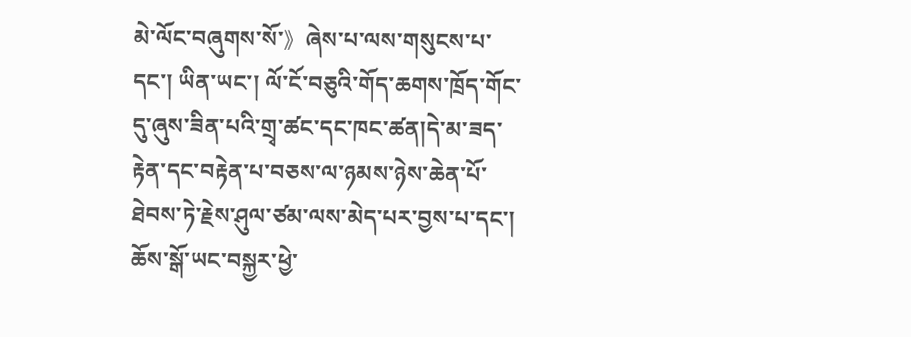མེ་ལོང་བཞུགས་སོ་》ཞེས་པ་ལས་གསུངས་པ་དང་། ཡིན་ཡང་། ལོ་ངོ་བཅུའི་གོད་ཆགས་ཁྲོད་གོང་དུ་ཞུས་ཟིན་པའི་གྲྭ་ཚང་དང་ཁང་ཚན།དེ་མ་ཟད་རྟེན་དང་བརྟེན་པ་བཅས་ལ་ཉམས་ཉེས་ཆེན་པོ་ཐེབས་ཏེ་རྗེས་ཤུལ་ཙམ་ལས་མེད་པར་བྱས་པ་དང་། ཆོས་སྒོ་ཡང་བསྐྱར་ཕྱེ་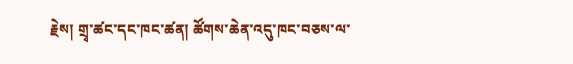རྗེས། གྲྭ་ཚང་དང་ཁང་ཚན། ཚོགས་ཆེན་འདུ་ཁང་བཅས་ལ་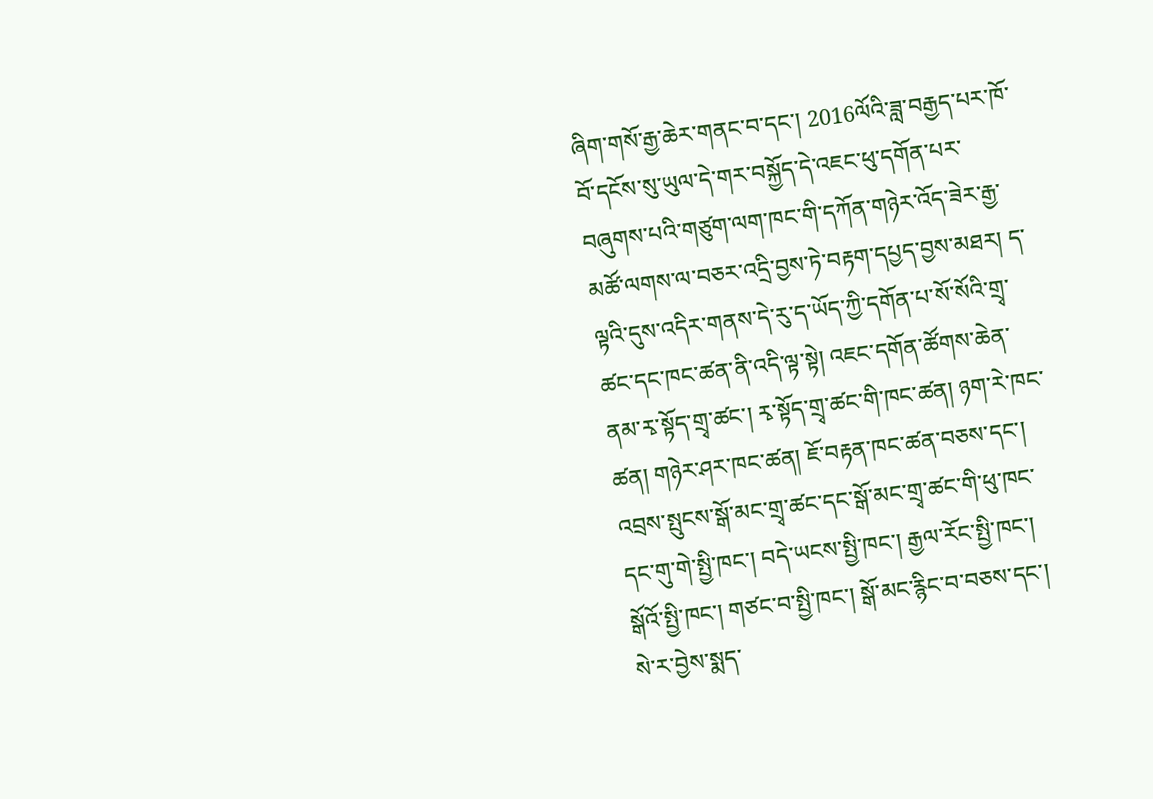ཞིག་གསོ་རྒྱ་ཆེར་གནང་བ་དང་། 2016ལོའི་ཟླ་བརྒྱད་པར་ཁོ་བོ་དངོས་སུ་ཡུལ་དེ་གར་བསྐྱོད་དེ་འཇང་ཕུ་དགོན་པར་བཞུགས་པའི་གཙུག་ལག་ཁང་གི་དཀོན་གཉེར་འོད་ཟེར་རྒྱ་མཚོ་ལགས་ལ་བཅར་འདྲི་བྱས་ཏེ་བརྟག་དཔྱད་བྱས་མཐར། ད་ལྟའི་དུས་འདིར་གནས་དེ་རུ་ད་ཡོད་ཀྱི་དགོན་པ་སོ་སོའི་གྲྭ་ཚང་དང་ཁང་ཚན་ནི་འདི་ལྟ་སྟེ། འཇང་དགོན་ཚོགས་ཆེན་ནམ་རྭ་སྟོད་གྲྭ་ཚང་། རྭ་སྟོད་གྲྭ་ཚང་གི་ཁང་ཚན། ཉག་རེ་ཁང་ཚན། གཉེར་ཤར་ཁང་ཚན། ཇོ་བརྟན་ཁང་ཚན་བཅས་དང་། འབྲས་སྤུངས་སྒོ་མང་གྲྭ་ཚང་དང་སྒོ་མང་གྲྭ་ཚང་གི་ཕུ་ཁང་དང་གུ་གེ་སྤྱི་ཁང་། བདེ་ཡངས་སྤྱི་ཁང་། རྒྱལ་རོང་སྤྱི་ཁང་། སྒོའོ་སྤྱི་ཁང་། གཙང་བ་སྤྱི་ཁང་། སྒོ་མང་རྙིང་བ་བཅས་དང་། སེ་ར་བྱེས་སྨད་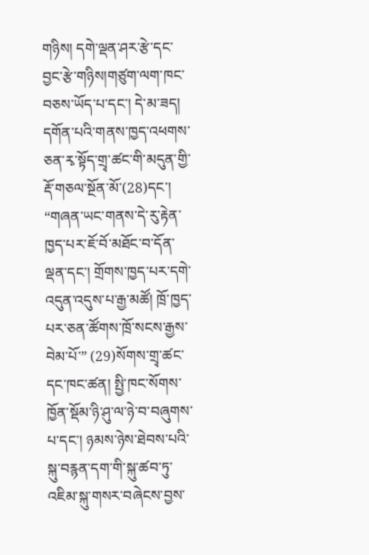གཉིས། དགེ་ལྡན་ཤར་རྩེ་དང་བྱང་རྩེ་གཉིས།གཙུག་ལག་ཁང་བཅས་ཡོད་པ་དང་། དེ་མ་ཟད། དགོན་པའི་གནས་ཁྱད་འཕགས་ཅན་རྭ་སྟོད་གྲྭ་ཚང་གི་མདུན་གྱི་རྡོ་གཅལ་སྔོན་མོ་(28)དང་། “གཞན་ཡང་གནས་དེ་རུ་རྟེན་ཁྱད་པར་ཇོ་བོ་མཐོང་བ་དོན་ལྡན་དང་། གྲོགས་ཁྱད་པར་དགེ་འདུན་འདུས་པ་རྒྱ་མཚོ། ཁྲོ་ཁྱད་པར་ཅན་ཚོགས་ཁྲོ་སངས་རྒྱས་བེམ་པོ་” (29)སོགས་གྲྭ་ཚང་དང་ཁང་ཚན། སྤྱི་ཁང་སོགས་ཁྱོན་སྡོམ་ཉི་ཤུ་ལ་ཉེ་བ་བཞུགས་པ་དང་། ཉམས་ཉེས་ཐེབས་པའི་སྐུ་བརྙན་དག་གི་སྐུ་ཚབ་ཏུ་འཇིམ་སྐུ་གསར་བཞེངས་བྱས་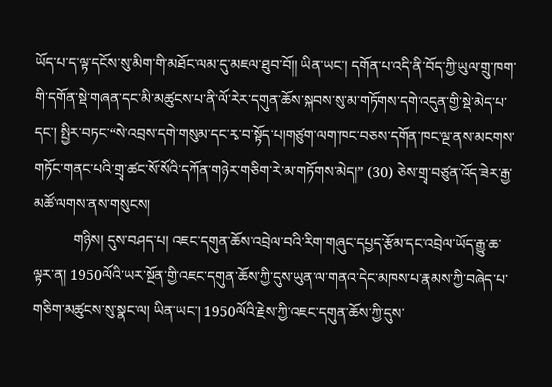ཡོད་པ་ད་ལྟ་དངོས་སུ་མིག་གི་མཐོང་ལམ་དུ་མཇལ་ཐུབ་བོ།། ཡིན་ཡང་། དགོན་པ་འདི་ནི་བོད་ཀྱི་ཡུལ་གྲུ་ཁག་གི་དགོན་སྡེ་གཞན་དང་མི་མཚུངས་པ་ནི་ལོ་རེར་དགུན་ཆོས་སྐབས་སུ་མ་གཏོགས་དགེ་འདུན་གྱི་སྡེ་མེད་པ་དང་། སྤྱིར་བཏང་“སེ་འབྲས་དགེ་གསུམ་དང་རྭ་བ་སྟོད་པ།གཙུག་ལག་ཁང་བཅས་དགོན་ཁང་ལྔ་ནས་མངགས་གཏོང་གནང་པའི་གྲྭ་ཚང་སོ་སོའི་དཀོན་གཉེར་གཅིག་རེ་མ་གཏོགས་མེད།” (30) ཅེས་གྲྭ་བཙུན་འོད་ཟེར་རྒྱ་མཚོ་ལགས་ནས་གསུངས།
           གཉིས། དུས་བཤད་པ། འཇང་དགུན་ཆོས་འབྲེལ་བའི་རིག་གཞུང་དཔྱད་རྩོམ་དང་འབྲེལ་ཡོད་རྒྱུ་ཆ་ལྟར་ན། 1950ལོའི་ཡར་སྔོན་གྱི་འཇང་དགུན་ཆོས་ཀྱི་དུས་ཡུན་ལ་གནའ་དེང་མཁས་པ་རྣམས་ཀྱི་བཞེད་པ་གཅིག་མཚུངས་སུ་སྣང་ལ། ཡིན་ཡང་། 1950ལོའི་རྗེས་ཀྱི་འཇང་དགུན་ཆོས་ཀྱི་དུས་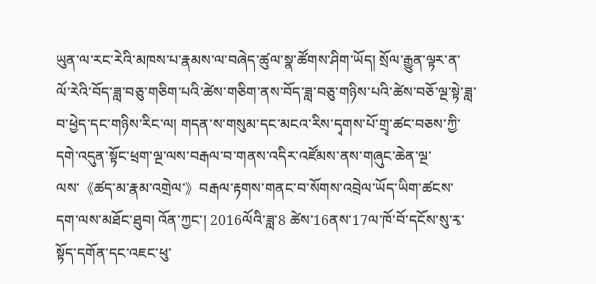ཡུན་ལ་རང་རེའི་མཁས་པ་རྣམས་ལ་བཞེད་ཚུལ་སྣ་ཚོགས་ཤིག་ཡོད། སྲོལ་རྒྱུན་ལྟར་ན་ལོ་རེའི་བོད་ཟླ་བཅུ་གཅིག་པའི་ཚེས་གཅིག་ནས་བོད་ཟླ་བཅུ་གཉིས་པའི་ཚེས་བཅོ་ལྔ་སྟེ་ཟླ་བ་ཕྱེད་དང་གཉིས་རིང་ལ། གདན་ས་གསུམ་དང་མངའ་རིས་དྭགས་པོ་གྲྭ་ཚང་བཅས་ཀྱི་དགེ་འདུན་སྟོང་ཕྲག་ལྔ་ལས་བརྒལ་བ་གནས་འདིར་འཛོམས་ནས་གཞུང་ཆེན་ལྔ་ལས་《ཚད་མ་རྣམ་འགྲེལ་》བརྒལ་རྟགས་གནང་བ་སོགས་འབྲེལ་ཡོད་ཡིག་ཚངས་དག་ལས་མཐོང་ཐུབ། འོན་ཀྱང་། 2016ལོའི་ཟླ་8 ཚེས་16ནས་17ལ་ཁོ་བོ་དངོས་སུ་རྭ་སྟོད་དགོན་དང་འཇང་ཕུ་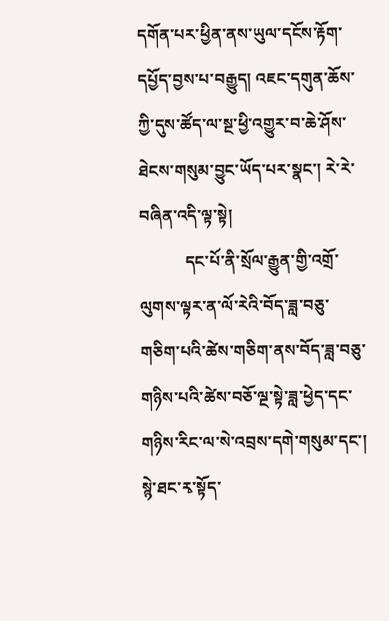དགོན་པར་ཕྱིན་ནས་ཡུལ་དངོས་རྟོག་དཔྱོད་བྱས་པ་བརྒྱུད། འཇང་དགུན་ཆོས་ཀྱི་དུས་ཚོད་ལ་སྔ་ཕྱི་འགྱུར་བ་ཆེ་ཤོས་ཐེངས་གསུམ་བྱུང་ཡོད་པར་སྣང་། རེ་རེ་བཞིན་འདི་ལྟ་སྟེ།
           དང་པོ་ནི་སྲོལ་རྒྱུན་གྱི་འགྲོ་ལུགས་ལྟར་ན་ལོ་རེའི་བོད་ཟླ་བཅུ་གཅིག་པའི་ཚེས་གཅིག་ནས་བོད་ཟླ་བཅུ་གཉིས་པའི་ཚེས་བཅོ་ལྔ་སྟེ་ཟླ་ཕྱེད་དང་གཉིས་རིང་ལ་སེ་འབྲས་དགེ་གསུམ་དང་། སྙེ་ཐང་རྭ་སྟོད་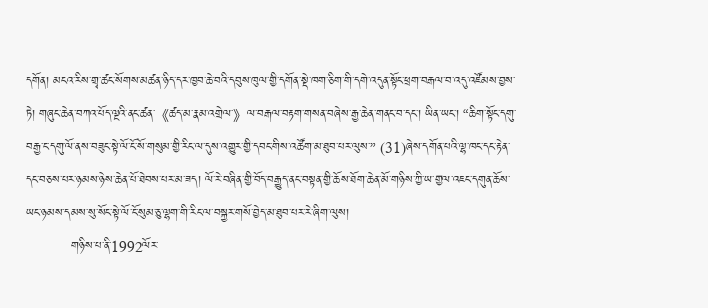དགོན། མངའ་རིས་གྲྭ་ཚང་སོགས་མཚན་ཉིད་དར་ཁྱབ་ཆེ་བའི་དབུས་ཁུལ་གྱི་དགོན་སྡེ་ཁག་ཅིག་གི་དགེ་འདུན་སྟོང་ཕྲག་བརྒལ་བ་འདུ་འཛོམས་བྱས་ཏེ། གཞུང་ཆེན་བཀའ་པོད་ལྔའི་ནང་ཚན་《ཚད་མ་རྣམ་འགྲེལ་》ལ་བརྒལ་བརྟག་གསན་བཞེས་རྒྱ་ཆེན་གནང་བ་དང་། ཡིན་ཡང་། “ཆིག་སྟོང་དགུ་བརྒྱ་ང་དགུ་ལོ་ནས་བཟུང་སྟེ་ལོ་ངོ་སོ་གསུམ་གྱི་རིང་ལ་དུས་འགྱུར་གྱི་དབང་གིས་འཚོག་མ་ཐུབ་པར་ལུས་” (31)ཞེས་དགོན་པའི་ལྷ་ཁང་དང་རྟེན་དང་བཅས་པར་ཉམས་ཉེས་ཆེན་པོ་ཐེབས་པར་མ་ཟད། ལོ་རེ་བཞིན་གྱི་བོད་བརྒྱུད་ནང་བསྟན་གྱི་ཆོས་ཐོག་ཆེན་མོ་གཉིས་ཀྱི་ཡ་གྱལ་འཇང་དགུན་ཆོས་ཡང་ཉམས་དམས་སུ་སོང་སྟེ་ལོ་ངོ་སུམ་ཅུ་ལྷག་གི་རིང་ལ་བསྐྱར་གསོ་བྱེད་མ་ཐུབ་པར་རེ་ཞིག་ལུས།
           གཉིས་པ་ནི་1992ལོར་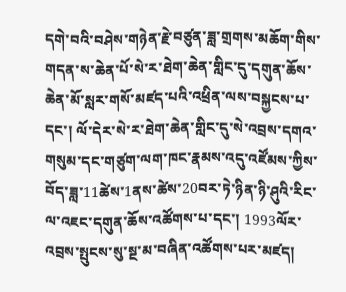དགེ་བའི་བཤེས་གཉེན་རྗེ་བཙུན་ཟླ་གྲགས་མཆོག་གིས་གདན་ས་ཆེན་པོ་སེ་ར་ཐེག་ཆེན་གླིང་དུ་དགུན་ཆོས་ཆེན་མོ་སླར་གསོ་མཛད་པའི་འཕྲིན་ལས་བསྐྱངས་པ་དང་། ལོ་དེར་སེ་ར་ཐེག་ཆེན་གླིང་དུ་སེ་འབྲས་དགའ་གསུམ་དང་གཙུག་ལག་ཁང་རྣམས་འདུ་འཛོམས་ཀྱིས་བོད་ཟླ་11ཚེས་1ནས་ཚེས་20བར་ཏེ་ཉིན་ཉི་ཤུའི་རིང་ལ་འཇང་དགུན་ཆོས་འཚོགས་པ་དང་། 1993ལོར་འབྲས་སྤུངས་སུ་སྔ་མ་བཞིན་འཚོགས་པར་མཛད།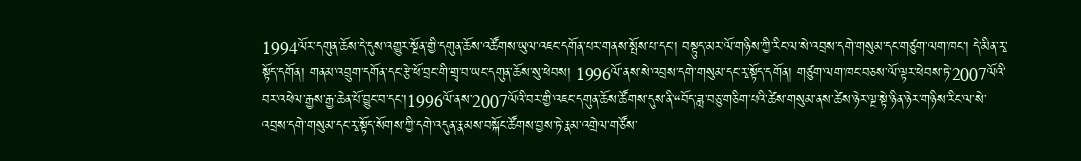1994ལོར་དགུན་ཆོས་དེ་དུས་འགྱུར་སྔོན་གྱི་དགུན་ཆོས་འཚོགས་ཡུལ་འཇང་དགོན་པར་གནས་སྤོས་པ་དང་། བསྟུད་མར་ལོ་གཉིས་ཀྱི་རིང་ལ་སེ་འབྲས་དགེ་གསུམ་དང་གཙུག་ལག་ཁང་། དེ་མིན་རྭ་སྟོད་དགོན། གནམ་འབྲུག་དགོན་དང་རྩེ་ཕོ་བྲང་གི་གྲྭ་བ་ཡང་དགུན་ཆོས་སུ་ཕེབས། 1996ལོ་ནས་སེ་འབྲས་དགེ་གསུམ་དང་རྭ་སྟོད་དགོན། གཙུག་ལག་ཁང་བཅས་ལོ་ལྟར་ཕེབས་ཏེ་2007ལོའི་བར་འཕེལ་རྒྱས་རྒྱ་ཆེན་པོ་བྱུང་བ་དང་།1996ལོ་ནས་2007ལོའི་བར་གྱི་འཇང་དགུན་ཆོས་ཚོགས་དུས་ནི་“བོད་ཟླ་བཅུ་གཅིག་པའི་ཚེས་གསུམ་ནས་ཚེས་ཉེར་ལྔ་སྟེ་ཉིན་ཉེར་གཉིས་རིང་ལ་སེ་འབྲས་དགེ་གསུམ་དང་རྭ་སྟོད་སོགས་ཀྱི་དགེ་འདུན་རྣམས་བསྐོང་ཚོགས་བྱས་ཏེ་རྣམ་འགྲེལ་གཙོས་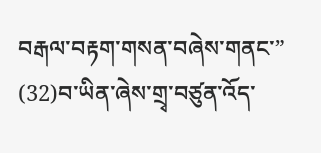བརྒལ་བརྟག་གསན་བཞེས་གནང་” (32)བ་ཡིན་ཞེས་གྲྭ་བཙུན་འོད་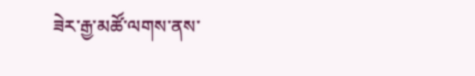ཟེར་རྒྱ་མཚོ་ལགས་ནས་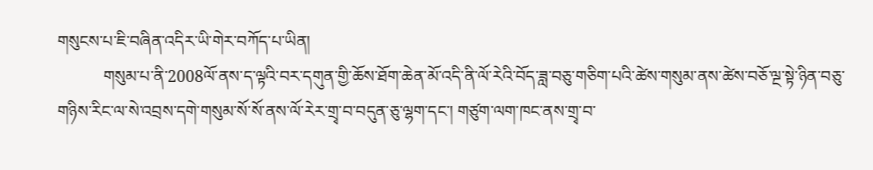གསུངས་པ་ཇི་བཞིན་འདིར་ཡི་གེར་བཀོད་པ་ཡིན།
           གསུམ་པ་ནི་2008ལོ་ནས་ད་ལྟའི་བར་དགུན་གྱི་ཆོས་ཐོག་ཆེན་མོ་འདི་ནི་ལོ་རེའི་བོད་ཟླ་བཅུ་གཅིག་པའི་ཚེས་གསུམ་ནས་ཚེས་བཅོ་ལྔ་སྟེ་ཉིན་བཅུ་གཉིས་རིང་ལ་སེ་འབྲས་དགེ་གསུམ་སོ་སོ་ནས་ལོ་རེར་གྲྭ་བ་བདུན་ཅུ་ལྷག་དང་། གཙུག་ལག་ཁང་ནས་གྲྭ་བ་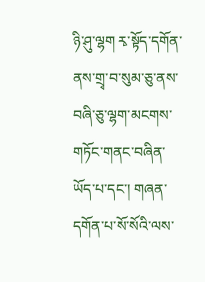ཉི་ཤུ་ལྷག རྭ་སྟོད་དགོན་ནས་གྲྭ་བ་སུམ་ཅུ་ནས་བཞི་ཅུ་ལྷག་མངགས་གཏོང་གནང་བཞིན་ཡོད་པ་དང་། གཞན་དགོན་པ་སོ་སོའི་ལས་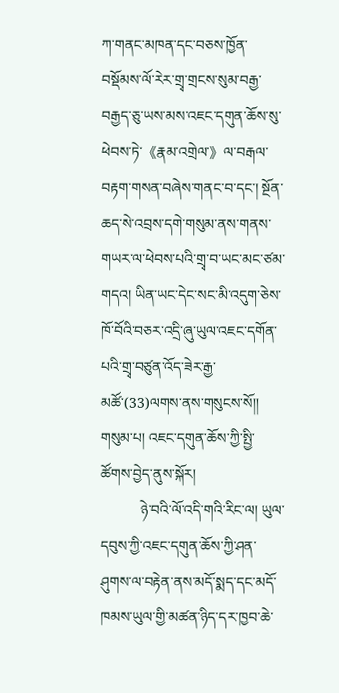ཀ་གནང་མཁན་དང་བཅས་ཁྱོན་བསྡོམས་ལོ་རེར་གྲྭ་གྲངས་སུམ་བརྒྱ་བརྒྱད་ཅུ་ཡས་མས་འཇང་དགུན་ཆོས་སུ་ཕེབས་ཏེ་《རྣམ་འགྲེལ་》ལ་བརྒལ་བརྟག་གསན་བཞེས་གནང་བ་དང་། སྔོན་ཆད་སེ་འབྲས་དགེ་གསུམ་ནས་གནས་གཡར་ལ་ཕེབས་པའི་གྲྭ་བ་ཡང་མང་ཙམ་གདའ། ཡིན་ཡང་དེང་སང་མི་འདུག་ཅེས་ཁོ་བོའི་བཅར་འདྲི་ཞུ་ཡུལ་འཇང་དགོན་པའི་གྲྭ་བཙུན་འོད་ཟེར་རྒྱ་མཚོ་(33)ལགས་ནས་གསུངས་སོ།།
གསུམ་པ། འཇང་དགུན་ཆོས་ཀྱི་སྤྱི་ཚོགས་བྱེད་ནུས་སྐོར།
           ཉེ་བའི་ལོ་འདི་གའི་རིང་ལ། ཡུལ་དབུས་ཀྱི་འཇང་དགུན་ཆོས་ཀྱི་ཤན་ཤུགས་ལ་བརྟེན་ནས་མདོ་སྨད་དང་མདོ་ཁམས་ཡུལ་གྱི་མཚན་ཉིད་དར་ཁྱབ་ཆེ་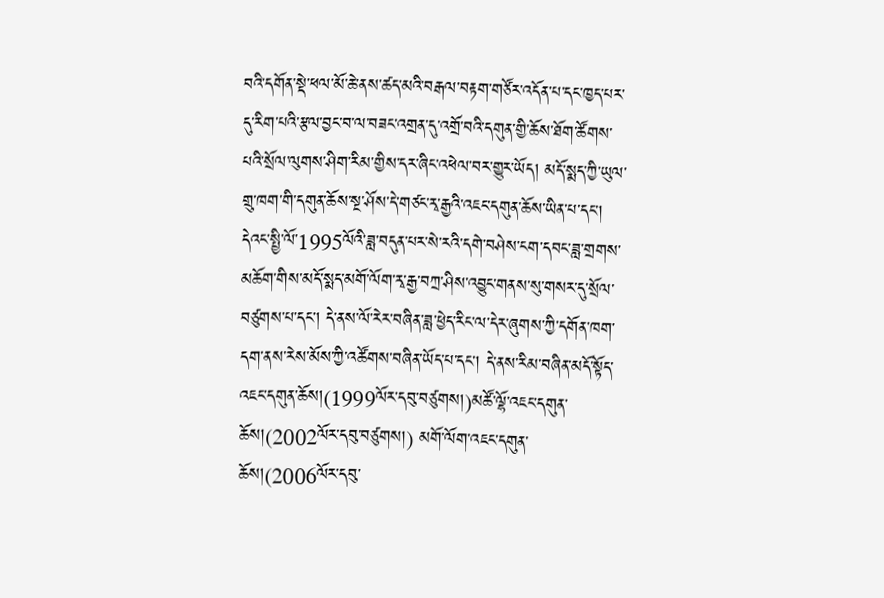བའི་དགོན་སྡེ་ཕལ་མོ་ཆེ་ནས་ཚད་མའི་བརྒལ་བརྟག་གཙོར་འདོན་པ་དང་ཁྱད་པར་དུ་རིག་པའི་རྩལ་བྱང་བ་ལ་བཟང་འགྲན་དུ་འགྲོ་བའི་དགུན་གྱི་ཆོས་ཐོག་ཚོགས་པའི་སྲོལ་ལུགས་ཤིག་རིམ་གྱིས་དར་ཞིང་འཕེལ་བར་གྱུར་ཡོད། མདོ་སྨད་ཀྱི་ཡུལ་གྲུ་ཁག་གི་དགུན་ཆོས་སྔ་ཤོས་དེ་གཙང་རྭ་རྒྱའི་འཇང་དགུན་ཆོས་ཡིན་པ་དང་། དེའང་སྤྱི་ལོ་1995ལོའི་ཟླ་བདུན་པར་སེ་རའི་དགེ་བཤེས་ངག་དབང་ཟླ་གྲགས་མཆོག་གིས་མདོ་སྨད་མགོ་ལོག་རྭ་རྒྱ་བཀྲ་ཤིས་འབྱུང་གནས་སུ་གསར་དུ་སྲོལ་བཙུགས་པ་དང་། དེ་ནས་ལོ་རེར་བཞིན་ཟླ་ཕྱེད་རིང་ལ་དེར་ཞུགས་ཀྱི་དགོན་ཁག་དག་ནས་རེས་མོས་ཀྱི་འཚོགས་བཞིན་ཡོད་པ་དང་། དེ་ནས་རིམ་བཞིན་མདོ་སྟོད་འཇང་དགུན་ཆོས།(1999ལོར་དབུ་བཙུགས།)མཚོ་ལྷོ་འཇང་དགུན་ཆོས།(2002ལོར་དབུ་བཙུགས།) མགོ་ལོག་འཇང་དགུན་ཆོས།(2006ལོར་དབུ་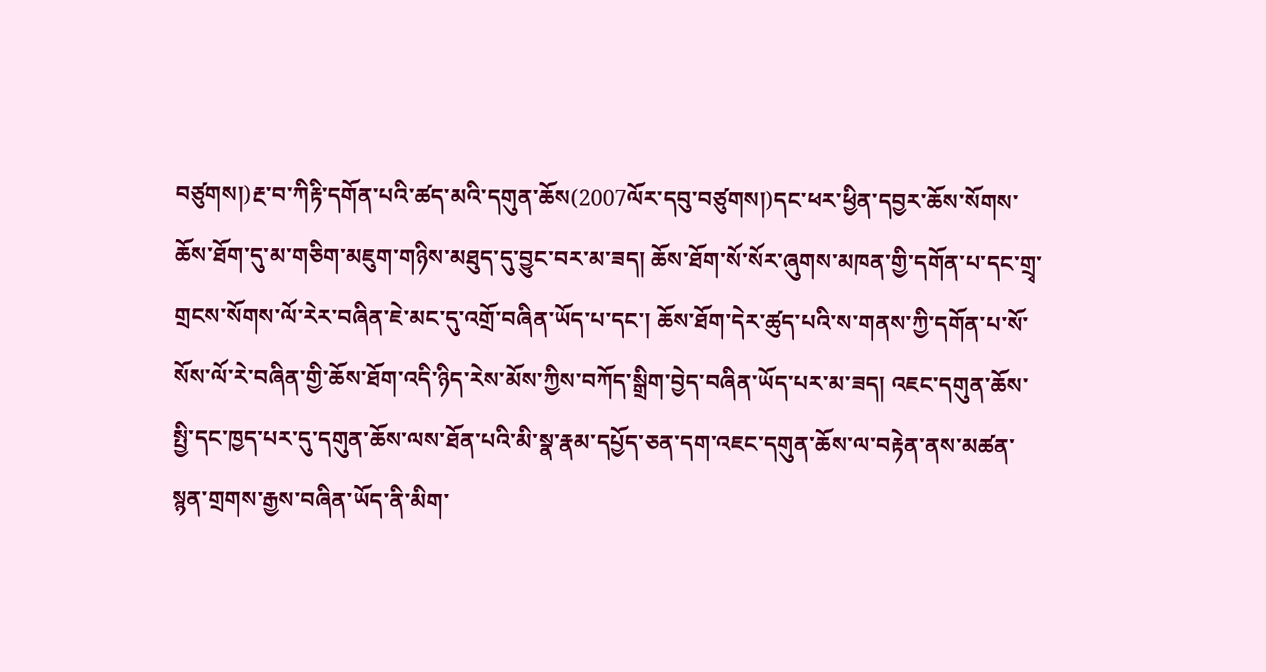བཙུགས།)རྔ་བ་ཀིརྟི་དགོན་པའི་ཚད་མའི་དགུན་ཆོས(2007ལོར་དབུ་བཙུགས།)དང་ཕར་ཕྱིན་དབྱར་ཆོས་སོགས་ཆོས་ཐོག་དུ་མ་གཅིག་མཇུག་གཉིས་མཐུད་དུ་བྱུང་བར་མ་ཟད། ཆོས་ཐོག་སོ་སོར་ཞུགས་མཁན་གྱི་དགོན་པ་དང་གྲྭ་གྲངས་སོགས་ལོ་རེར་བཞིན་ཇེ་མང་དུ་འགྲོ་བཞིན་ཡོད་པ་དང་། ཆོས་ཐོག་དེར་ཚུད་པའི་ས་གནས་ཀྱི་དགོན་པ་སོ་སོས་ལོ་རེ་བཞིན་གྱི་ཆོས་ཐོག་འདི་ཉིད་རེས་མོས་ཀྱིས་བཀོད་སྒྲིག་བྱེད་བཞིན་ཡོད་པར་མ་ཟད། འཇང་དགུན་ཆོས་སྤྱི་དང་ཁྱད་པར་དུ་དགུན་ཆོས་ལས་ཐོན་པའི་མི་སྣ་རྣམ་དཔྱོད་ཅན་དག་འཇང་དགུན་ཆོས་ལ་བརྟེན་ནས་མཚན་སྙན་གྲགས་རྒྱས་བཞིན་ཡོད་ནི་མིག་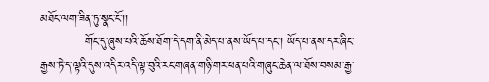མཐོང་ལག་ཟིན་ཏུ་སྣང་ངོ་།།
           གོང་དུ་ཞུས་པའི་ཆོས་ཐོག་དེ་དག་ནི་མེད་པ་ནས་ཡོད་པ་དང་། ཡོད་པ་ནས་དར་ཞིང་རྒྱས་ཏེ་ད་ལྟའི་དུས་འདིར་འདི་ལྟ་བུའི་རང་གཞན་གཉི་གར་ཕན་པའི་གཞུང་ཆེན་ལ་ཐོས་བསམ་རྒྱ་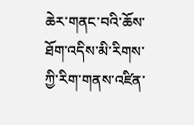ཆེར་གནང་བའི་ཆོས་ཐོག་འདིས་མི་རིགས་ཀྱི་རིག་གནས་འཛིན་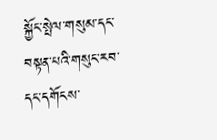སྐྱོང་སྤེལ་གསུམ་དང་བསྟན་པའི་གསུང་རབ་དང་དགོངས་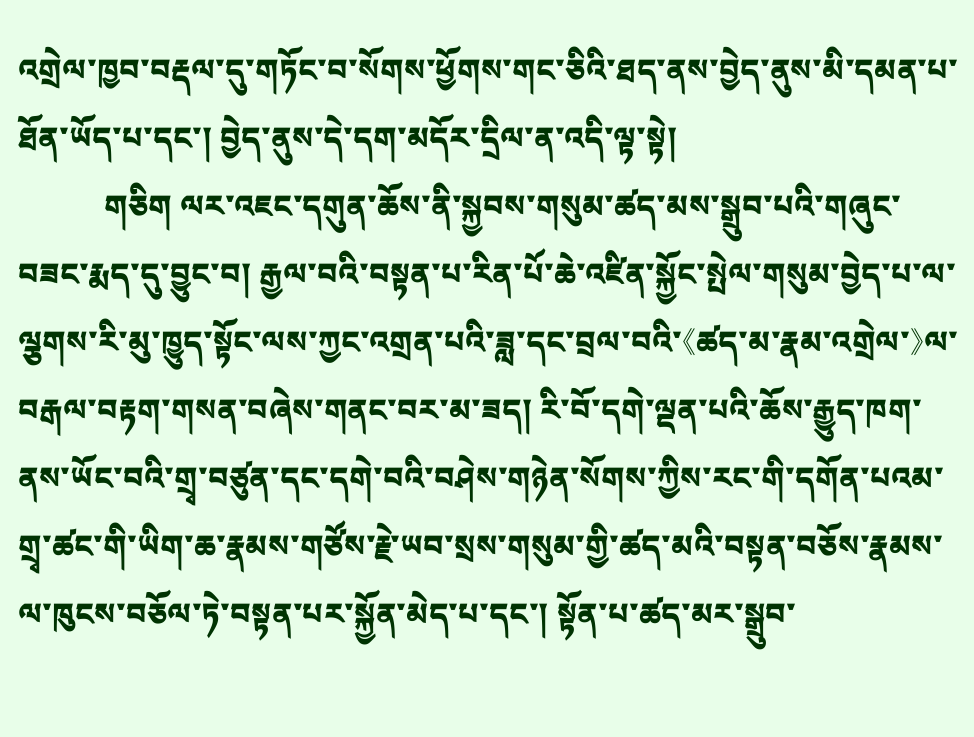འགྲེལ་ཁྱབ་བརྡལ་དུ་གཏོང་བ་སོགས་ཕྱོགས་གང་ཅིའི་ཐད་ནས་བྱེད་ནུས་མི་དམན་པ་ཐོན་ཡོད་པ་དང་། བྱེད་ནུས་དེ་དག་མདོར་དྲིལ་ན་འདི་ལྟ་སྟེ།
           གཅིག ལར་འཇང་དགུན་ཆོས་ནི་སྐྱབས་གསུམ་ཚད་མས་སྒྲུབ་པའི་གཞུང་བཟང་རྨད་དུ་བྱུང་བ། རྒྱལ་བའི་བསྟན་པ་རིན་པོ་ཆེ་འཛིན་སྐྱོང་སྤེལ་གསུམ་བྱེད་པ་ལ་ལྕགས་རི་མུ་ཁྱུད་སྟོང་ལས་ཀྱང་འགྲན་པའི་ཟླ་དང་བྲལ་བའི་《ཚད་མ་རྣམ་འགྲེལ་》ལ་བརྒལ་བརྟག་གསན་བཞེས་གནང་བར་མ་ཟད། རི་བོ་དགེ་ལྡན་པའི་ཆོས་རྒྱུད་ཁག་ནས་ཡོང་བའི་གྲྭ་བཙུན་དང་དགེ་བའི་བཤེས་གཉེན་སོགས་ཀྱིས་རང་གི་དགོན་པའམ་གྲྭ་ཚང་གི་ཡིག་ཆ་རྣམས་གཙོས་རྗེ་ཡབ་སྲས་གསུམ་གྱི་ཚད་མའི་བསྟན་བཅོས་རྣམས་ལ་ཁུངས་བཅོལ་ཏེ་བསྟན་པར་སྐྱོན་མེད་པ་དང་། སྟོན་པ་ཚད་མར་སྒྲུབ་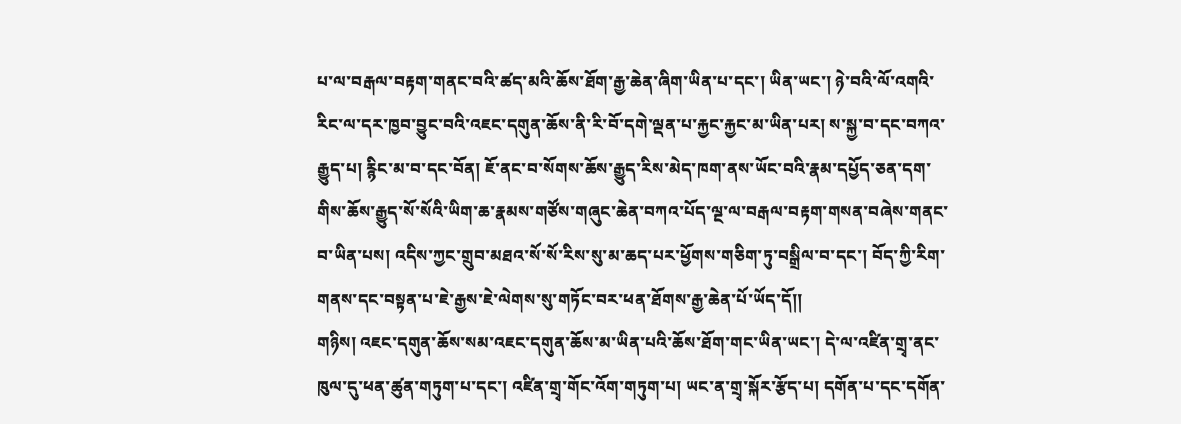པ་ལ་བརྒལ་བརྟག་གནང་བའི་ཚད་མའི་ཆོས་ཐོག་རྒྱ་ཆེན་ཞིག་ཡིན་པ་དང་། ཡིན་ཡང་། ཉེ་བའི་ལོ་འགའི་རིང་ལ་དར་ཁྱབ་བྱུང་བའི་འཇང་དགུན་ཆོས་ནི་རི་བོ་དགེ་ལྡན་པ་རྐྱང་རྐྱང་མ་ཡིན་པར། ས་སྐྱ་བ་དང་བཀའ་རྒྱུད་པ། རྙིང་མ་བ་དང་བོན། ཇོ་ནང་བ་སོགས་ཆོས་རྒྱུད་རིས་མེད་ཁག་ནས་ཡོང་བའི་རྣམ་དཔྱོད་ཅན་དག་གིས་ཆོས་རྒྱུད་སོ་སོའི་ཡིག་ཆ་རྣམས་གཙོས་གཞུང་ཆེན་བཀའ་པོད་ལྔ་ལ་བརྒལ་བརྟག་གསན་བཞེས་གནང་བ་ཡིན་པས། འདིས་ཀྱང་གྲུབ་མཐའ་སོ་སོ་རིས་སུ་མ་ཆད་པར་ཕྱོགས་གཅིག་ཏུ་བསྒྲིལ་བ་དང་། བོད་ཀྱི་རིག་གནས་དང་བསྟན་པ་ཇེ་རྒྱས་ཇེ་ལེགས་སུ་གཏོང་བར་ཕན་ཐོགས་རྒྱ་ཆེན་པོ་ཡོད་དོ།།
གཉིས། འཇང་དགུན་ཆོས་སམ་འཇང་དགུན་ཆོས་མ་ཡིན་པའི་ཆོས་ཐོག་གང་ཡིན་ཡང་། དེ་ལ་འཛིན་གྲྭ་ནང་ཁུལ་དུ་ཕན་ཚུན་གཏུག་པ་དང་། འཛིན་གྲྭ་གོང་འོག་གཏུག་པ། ཡང་ན་གྲྭ་སྐོར་རྩོད་པ། དགོན་པ་དང་དགོན་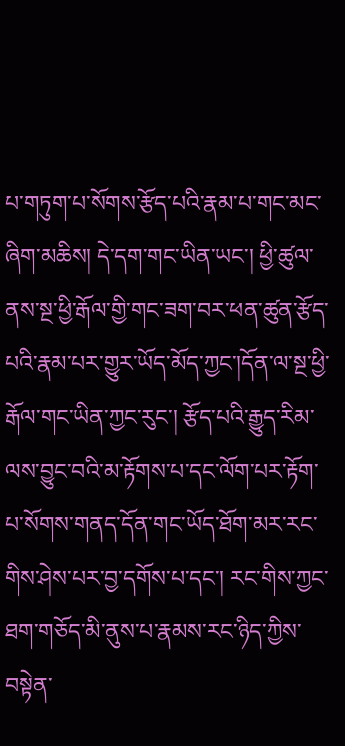པ་གཏུག་པ་སོགས་རྩོད་པའི་རྣམ་པ་གང་མང་ཞིག་མཆིས། དེ་དག་གང་ཡིན་ཡང་། ཕྱི་ཚུལ་ནས་སྔ་ཕྱི་རྒོལ་གྱི་གང་ཟག་བར་ཕན་ཚུན་རྩོད་པའི་རྣམ་པར་གྱུར་ཡོད་མོད་ཀྱང་།དོན་ལ་སྔ་ཕྱི་རྒོལ་གང་ཡིན་ཀྱང་རུང་། རྩོད་པའི་རྒྱུད་རིམ་ལས་བྱུང་བའི་མ་རྟོགས་པ་དང་ལོག་པར་རྟོག་པ་སོགས་གནད་དོན་གང་ཡོད་ཐོག་མར་རང་གིས་ཤེས་པར་བྱ་དགོས་པ་དང་། རང་གིས་ཀྱང་ཐག་གཅོད་མི་ནུས་པ་རྣམས་རང་ཉིད་ཀྱིས་བསྟེན་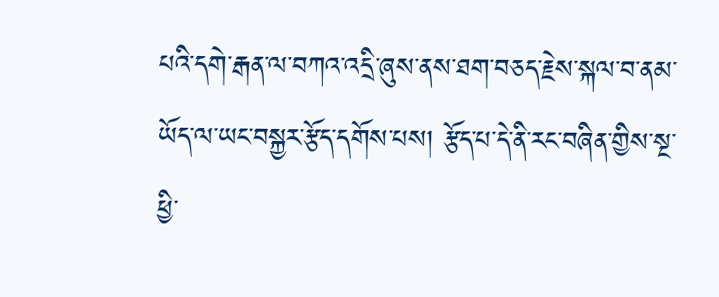པའི་དགེ་རྒན་ལ་བཀའ་འདྲི་ཞུས་ནས་ཐག་བཅད་རྗེས་སྐལ་བ་ནམ་ཡོད་ལ་ཡང་བསྐྱར་རྩོད་དགོས་པས། རྩོད་པ་དེ་ནི་རང་བཞིན་གྱིས་སྔ་ཕྱི་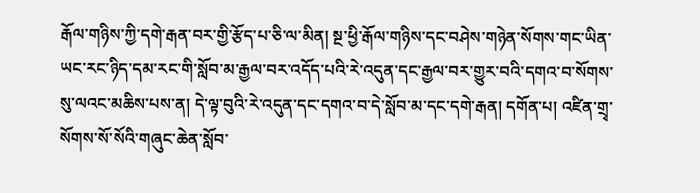རྒོལ་གཉིས་ཀྱི་དགེ་རྒན་བར་གྱི་རྩོད་པ་ཅི་ལ་མིན། སྔ་ཕྱི་རྒོལ་གཉིས་དང་བཤེས་གཉེན་སོགས་གང་ཡིན་ཡང་རང་ཉིད་དམ་རང་གི་སློབ་མ་རྒྱལ་བར་འདོད་པའི་རེ་འདུན་དང་རྒྱལ་བར་གྱུར་བའི་དགའ་བ་སོགས་སུ་ལའང་མཆིས་པས་ན། དེ་ལྟ་བུའི་རེ་འདུན་དང་དགའ་བ་དེ་སློབ་མ་དང་དགེ་རྒན། དགོན་པ། འཛིན་གྲྭ་སོགས་སོ་སོའི་གཞུང་ཆེན་སློབ་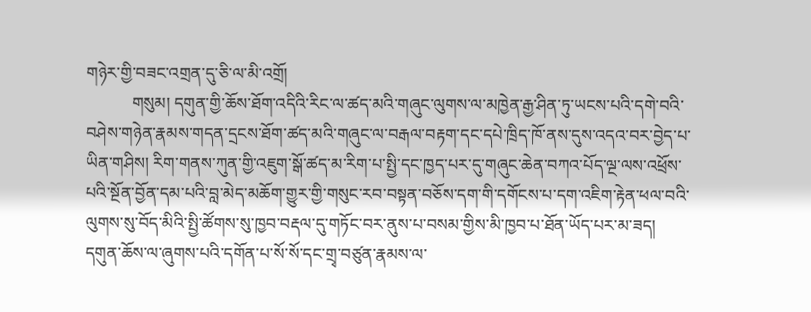གཉེར་གྱི་བཟང་འགྲན་དུ་ཅི་ལ་མི་འགྲོ།
           གསུམ། དགུན་གྱི་ཆོས་ཐོག་འདིའི་རིང་ལ་ཚད་མའི་གཞུང་ལུགས་ལ་མཁྱེན་རྒྱ་ཤིན་ཏུ་ཡངས་པའི་དགེ་བའི་བཤེས་གཉེན་རྣམས་གདན་དྲངས་ཐོག་ཚད་མའི་གཞུང་ལ་བརྒལ་བརྟག་དང་དཔེ་ཁྲིད་ཁོ་ནས་དུས་འདའ་བར་བྱེད་པ་ཡིན་གཤིས། རིག་གནས་ཀུན་གྱི་འཇུག་སྒོ་ཚད་མ་རིག་པ་སྤྱི་དང་ཁྱད་པར་དུ་གཞུང་ཆེན་བཀའ་པོད་ལྔ་ལས་འཕྲོས་པའི་སྔོན་བྱོན་དམ་པའི་བླ་མེད་མཆོག་གྱུར་གྱི་གསུང་རབ་བསྟན་བཅོས་དག་གི་དགོངས་པ་དག་འཇིག་རྟེན་ཕལ་བའི་ལུགས་སུ་བོད་མིའི་སྤྱི་ཚོགས་སུ་ཁྱབ་བརྡལ་དུ་གཏོང་བར་ནུས་པ་བསམ་གྱིས་མི་ཁྱབ་པ་ཐོན་ཡོད་པར་མ་ཟད། དགུན་ཆོས་ལ་ཞུགས་པའི་དགོན་པ་སོ་སོ་དང་གྲྭ་བཙུན་རྣམས་ལ་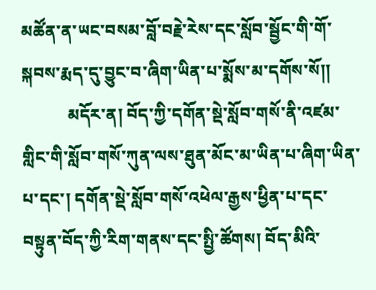མཚོན་ན་ཡང་བསམ་བློ་བརྗེ་རེས་དང་སློབ་སྦྱོང་གི་གོ་སྐབས་རྨད་དུ་བྱུང་བ་ཞིག་ཡིན་པ་སྨོས་མ་དགོས་སོ།།
           མདོར་ན། བོད་ཀྱི་དགོན་སྡེ་སློབ་གསོ་ནི་འཛམ་གླིང་གི་སློབ་གསོ་ཀུན་ལས་ཐུན་མོང་མ་ཡིན་པ་ཞིག་ཡིན་པ་དང་། དགོན་སྡེ་སློབ་གསོ་འཕེལ་རྒྱས་ཕྱིན་པ་དང་བསྟུན་བོད་ཀྱི་རིག་གནས་དང་སྤྱི་ཚོགས། བོད་མིའི་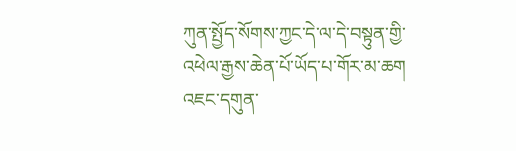ཀུན་སྤྱོད་སོགས་ཀྱང་དེ་ལ་དེ་བསྟུན་གྱི་འཕེལ་རྒྱས་ཆེན་པོ་ཡོད་པ་གོར་མ་ཆག འཇང་དགུན་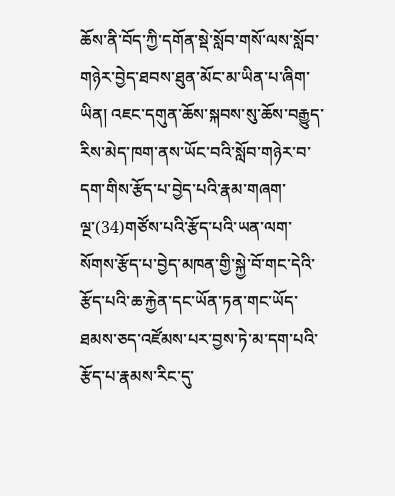ཆོས་ནི་བོད་ཀྱི་དགོན་སྡེ་སློབ་གསོ་ལས་སློབ་གཉེར་བྱེད་ཐབས་ཐུན་མོང་མ་ཡིན་པ་ཞིག་ཡིན། འཇང་དགུན་ཆོས་སྐབས་སུ་ཆོས་བརྒྱུད་རིས་མེད་ཁག་ནས་ཡོང་བའི་སློབ་གཉེར་བ་དག་གིས་རྩོད་པ་བྱེད་པའི་རྣམ་གཞག་ལྔ་(34)གཙོས་པའི་རྩོད་པའི་ཡན་ལག་སོགས་རྩོད་པ་བྱེད་མཁན་གྱི་སྐྱེ་བོ་གང་དེའི་རྩོད་པའི་ཆ་རྐྱེན་དང་ཡོན་ཏན་གང་ཡོད་ཐམས་ཅད་འཛོམས་པར་བྱས་ཏེ་མ་དག་པའི་རྩོད་པ་རྣམས་རིང་དུ་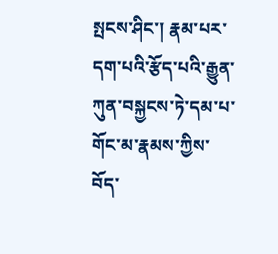སྤངས་ཤིང་། རྣམ་པར་དག་པའི་རྩོད་པའི་རྒྱུན་ཀུན་བསྐྱངས་ཏེ་དམ་པ་གོང་མ་རྣམས་ཀྱིས་བོད་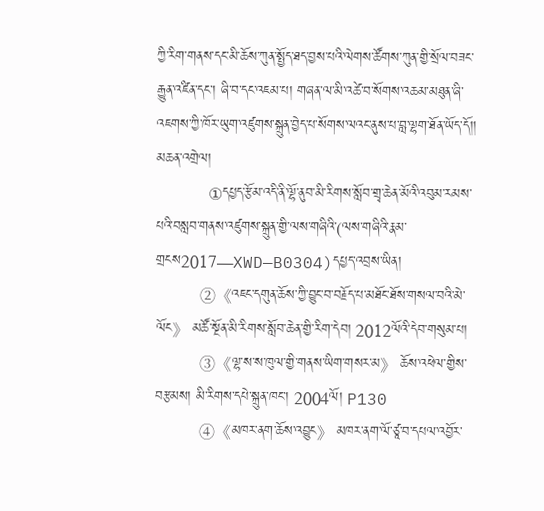ཀྱི་རིག་གནས་དང་མི་ཆོས་ཀུན་སྤྱོད་ཐད་བྱས་པའི་ལེགས་ཚོགས་ཀུན་གྱི་སྲོལ་བཟང་རྒྱུན་འཛིན་དང་། ཞི་བ་དང་འཇམ་པ། གཞན་ལ་མི་འཚེ་བ་སོགས་འཆམ་མཐུན་ཞི་འཇགས་ཀྱི་ཁོར་ཡུག་འཛུགས་སྐྲུན་བྱེད་པ་སོགས་ལའང་ནུས་པ་བླ་ལྷག་ཐོན་ཡོད་དོ།།
མཆན་འགྲེལ།
           ①དཔྱད་རྩོམ་འདི་ནི་ལྷོ་ནུབ་མི་རིགས་སློབ་གྲྭ་ཆེན་མོའི་འབུམ་རམས་པའི་བསླབ་གནས་འཛུགས་སྐྲུན་གྱི་ལས་གཞིའི་(ལས་གཞིའི་རྣམ་གྲངས2017—XWD—B0304)དཔྱད་འབྲས་ཡིན།
           ②《འཇང་དགུན་ཆོས་ཀྱི་བྱུང་བ་བརྗོད་པ་མཐོང་ཐོས་གསལ་བའི་མེ་ལོང》 མཚོ་སྔོན་མི་རིགས་སློབ་ཆེན་གྱི་རིག་དེབ། 2012ལོའི་དེབ་གསུམ་པ།
           ③《ལྷ་ས་ས་ཁུལ་གྱི་གནས་ཡིག་གསར་མ》 ཆོས་འཕེལ་གྱིས་བརྩམས། མི་རིགས་དཔེ་སྐྲུན་ཁང་། 2004ལོ། P130
           ④《མཁར་ནག་ཆོས་འབྱུང》 མཁར་ནག་ལོ་ཙཱ་བ་དཔལ་འབྱོར་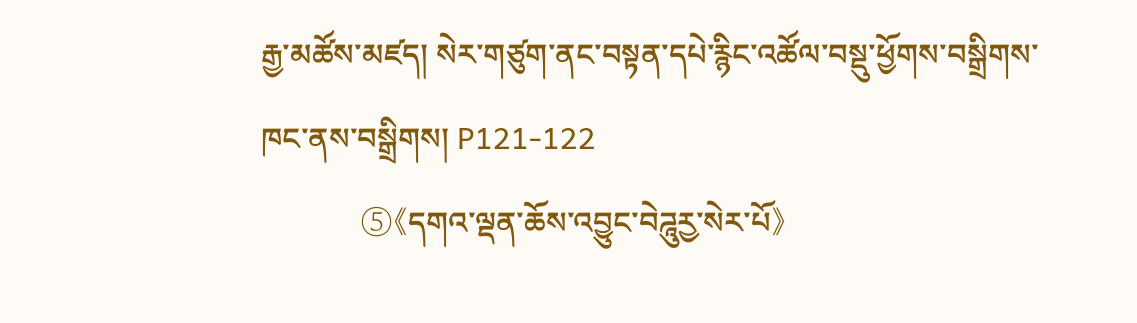རྒྱ་མཚོས་མཛད། སེར་གཙུག་ནང་བསྟན་དཔེ་རྙིང་འཚོལ་བསྡུ་ཕྱོགས་བསྒྲིགས་ཁང་ནས་བསྒྲིགས། P121-122
           ⑤《དགའ་ལྡན་ཆོས་འབྱུང་བེཌཱུརྱ་སེར་པོ》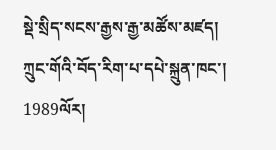སྡེ་སྲིད་སངས་རྒྱས་རྒྱ་མཚོས་མཛད། ཀྲུང་གོའི་བོད་རིག་པ་དཔེ་སྐྲུན་ཁང་། 1989ལོར།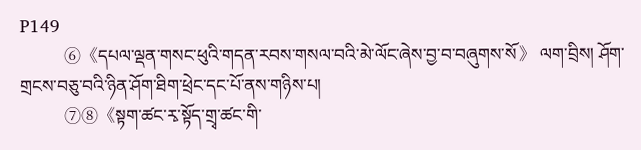P149
           ⑥《དཔལ་ལྡན་གསང་ཕུའི་གདན་རབས་གསལ་བའི་མེ་ལོང་ཞེས་བྱ་བ་བཞུགས་སོ》 ལག་བྲིས། ཤོག་གྲངས་བཅུ་བའི་ཉིན་ཤོག་ཐིག་ཕྲེང་དང་པོ་ནས་གཉིས་པ།
           ⑦⑧《སྟག་ཚང་རྭ་སྟོད་གྲྭ་ཚང་གི་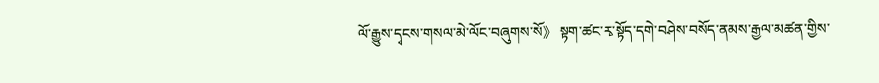ལོ་རྒྱུས་དྭངས་གསལ་མེ་ལོང་བཞུགས་སོ》 སྟག་ཚང་རྭ་སྟོད་དགེ་བཤེས་བསོད་ནམས་རྒྱལ་མཚན་གྱིས་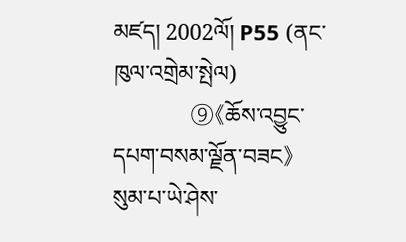མཛད། 2002ལོ། P55 (ནང་ཁུལ་འགྲེམ་སྤེལ)
           ⑨《ཆོས་འབྱུང་དཔག་བསམ་ལྗོན་བཟང》 སུམ་པ་ཡེ་ཤེས་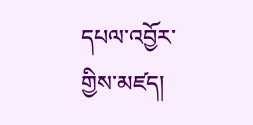དཔལ་འབྱོར་གྱིས་མཛད།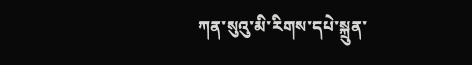ཀན་སུའུ་མི་རིགས་དཔེ་སྐྲུན་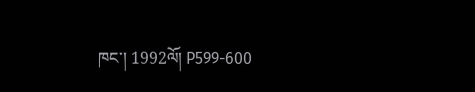ཁང་། 1992ལོ། P599-600